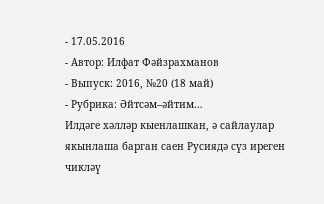- 17.05.2016
- Автор: Илфат Фәйзрахманов
- Выпуск: 2016, №20 (18 май)
- Рубрика: Әйтсәм–әйтим…
Илдәге хәлләр кыенлашкан, ә сайлаулар якынлаша барган саен Русиядә сүз иреген чикләү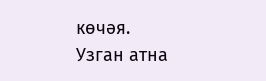көчәя.
Узган атна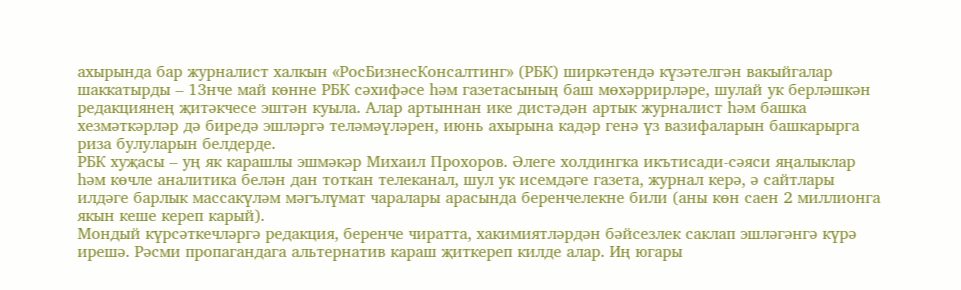ахырында бар журналист халкын «РосБизнесКонсалтинг» (РБК) ширкәтендә күзәтелгән вакыйгалар шаккатырды – 13нче май көнне РБК сәхифәсе һәм газетасының баш мөхәррирләре, шулай ук берләшкән редакциянең җитәкчесе эштән куыла. Алар артыннан ике дистәдән артык журналист һәм башка хезмәткәрләр дә биредә эшләргә теләмәүләрен, июнь ахырына кадәр генә үз вазифаларын башкарырга риза булуларын белдерде.
РБК хуҗасы – уң як карашлы эшмәкәр Михаил Прохоров. Әлеге холдингка икътисади-сәяси яңалыклар һәм көчле аналитика белән дан тоткан телеканал, шул ук исемдәге газета, журнал керә, ә сайтлары илдәге барлык массакүләм мәгълүмат чаралары арасында беренчелекне били (аны көн саен 2 миллионга якын кеше кереп карый).
Мондый күрсәткечләргә редакция, беренче чиратта, хакимиятләрдән бәйсезлек саклап эшләгәнгә күрә ирешә. Рәсми пропагандага альтернатив караш җиткереп килде алар. Иң югары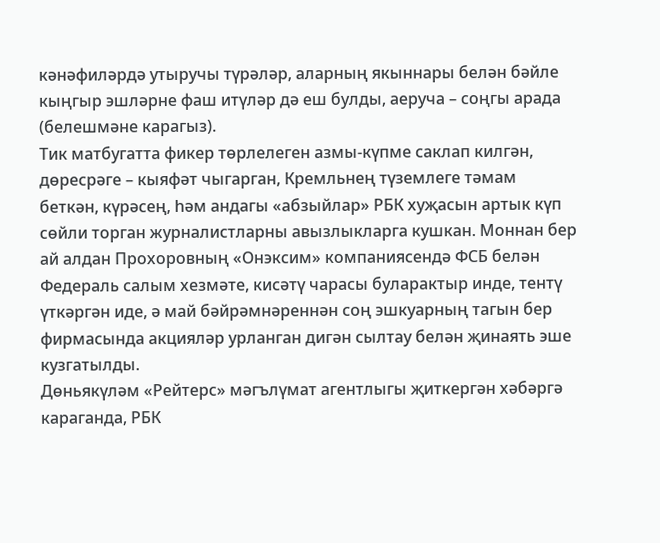кәнәфиләрдә утыручы түрәләр, аларның якыннары белән бәйле кыңгыр эшләрне фаш итүләр дә еш булды, аеруча – соңгы арада (белешмәне карагыз).
Тик матбугатта фикер төрлелеген азмы-күпме саклап килгән, дөресрәге – кыяфәт чыгарган, Кремльнең түземлеге тәмам беткән, күрәсең, һәм андагы «абзыйлар» РБК хуҗасын артык күп сөйли торган журналистларны авызлыкларга кушкан. Моннан бер ай алдан Прохоровның «Онэксим» компаниясендә ФСБ белән Федераль салым хезмәте, кисәтү чарасы буларактыр инде, тентү үткәргән иде, ә май бәйрәмнәреннән соң эшкуарның тагын бер фирмасында акцияләр урланган дигән сылтау белән җинаять эше кузгатылды.
Дөньякүләм «Рейтерс» мәгълүмат агентлыгы җиткергән хәбәргә караганда, РБК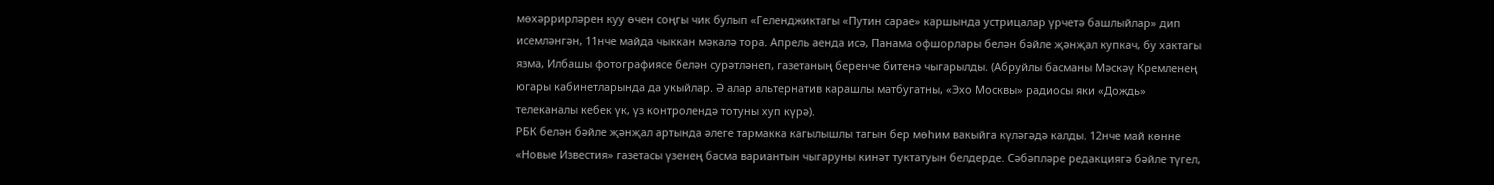мөхәррирләрен куу өчен соңгы чик булып «Геленджиктагы «Путин сарае» каршында устрицалар үрчетә башлыйлар» дип исемләнгән, 11нче майда чыккан мәкалә тора. Апрель аенда исә, Панама офшорлары белән бәйле җәнҗал купкач, бу хактагы язма, Илбашы фотографиясе белән сурәтләнеп, газетаның беренче битенә чыгарылды. (Абруйлы басманы Мәскәү Кремленең югары кабинетларында да укыйлар. Ә алар альтернатив карашлы матбугатны, «Эхо Москвы» радиосы яки «Дождь» телеканалы кебек үк, үз контролендә тотуны хуп күрә).
РБК белән бәйле җәнҗал артында әлеге тармакка кагылышлы тагын бер мөһим вакыйга күләгәдә калды. 12нче май көнне «Новые Известия» газетасы үзенең басма вариантын чыгаруны кинәт туктатуын белдерде. Сәбәпләре редакциягә бәйле түгел,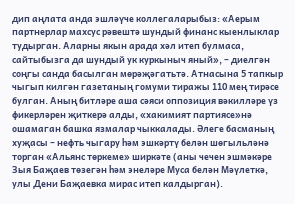дип аңлата анда эшләүче коллегаларыбыз: «Аерым партнерлар махсус рәвештә шундый финанс кыенлыклар тудырган. Аларны якын арада хәл итеп булмаса, сайтыбызга да шундый ук куркыныч яный», – диелгән соңгы санда басылган мөрәҗәгатьтә. Атнасына 5 тапкыр чыгып килгән газетаның гомуми тиражы 110 мең тирәсе булган. Аның битләре аша сәяси оппозиция вәкилләре үз фикерләрен җиткерә алды, «хакимият партиясе»нә ошамаган башка язмалар чыккалады. Әлеге басманың хуҗасы – нефть чыгару һәм эшкәртү белән шөгыльләнә торган «Альянс төркеме» ширкәте (аны чечен эшмәкәре Зыя Баҗаев төзегән һәм энеләре Муса белән Мәүлеткә, улы Дени Баҗаевка мирас итеп калдырган).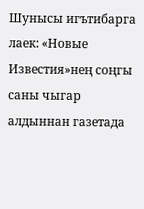Шунысы игътибарга лаек: «Новые Известия»нең соңгы саны чыгар алдыннан газетада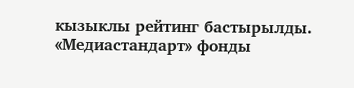кызыклы рейтинг бастырылды. «Медиастандарт» фонды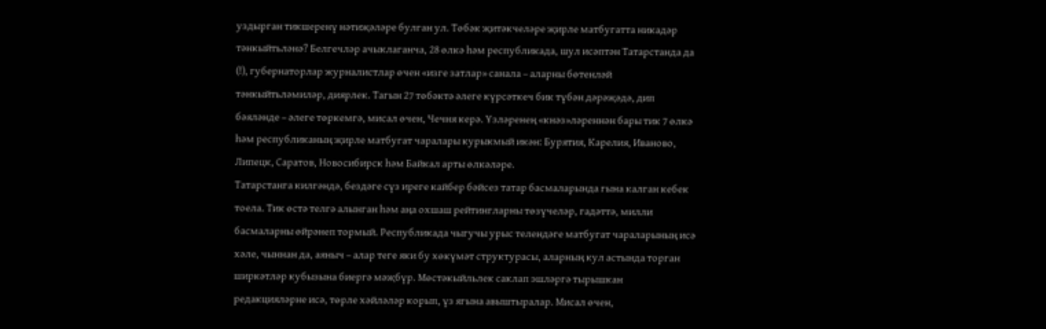уздырган тикшеренү нәтиҗәләре булган ул. Төбәк җитәкчеләре җирле матбугатта никадәр тәнкыйтьләнә? Белгечләр ачыклаганча, 28 өлкә һәм республикада, шул исәптән Татарстанда да (!), губернаторлар журналистлар өчен «изге затлар» санала – аларны бөтенләй тәнкыйтьләмиләр, диярлек. Тагын 27 төбәктә әлеге күрсәткеч бик түбән дәрәҗәдә, дип бәяләнде – әлеге төркемгә, мисал өчен, Чечня керә. Үзләренең «кнәз»ләреннән бары тик 7 өлкә һәм республиканың җирле матбугат чаралары курыкмый икән: Бурятия, Карелия, Иваново, Липецк, Саратов, Новосибирск һәм Байкал арты өлкәләре.
Татарстанга килгәндә, бездәге сүз иреге кайбер бәйсез татар басмаларында гына калган кебек тоела. Тик өстә телгә алынган һәм аңа охшаш рейтингларны төзүчеләр, гадәттә, милли басмаларны өйрәнеп тормый. Республикада чыгучы урыс телендәге матбугат чараларының исә хәле, чыннан да, аяныч – алар теге яки бу хөкүмәт структурасы, аларның кул астында торган ширкәтләр кубызына биергә мәҗбүр. Мөстәкыйльлек саклап эшләргә тырышкан редакцияләрне исә, төрле хәйләләр корып, үз ягына авыштыралар. Мисал өчен,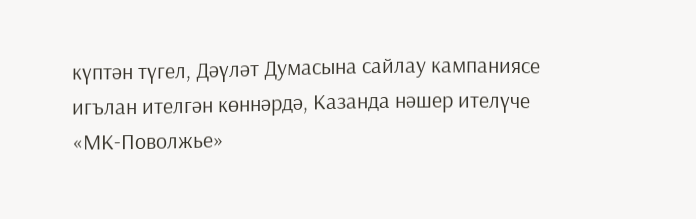күптән түгел, Дәүләт Думасына сайлау кампаниясе игълан ителгән көннәрдә, Казанда нәшер ителүче «МК-Поволжье»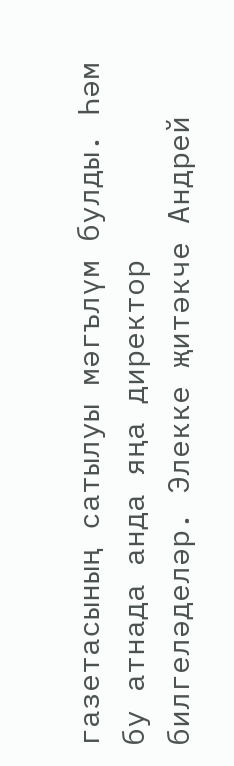газетасының сатылуы мәгълүм булды. Һәм бу атнада анда яңа директор билгеләделәр. Элекке җитәкче Андрей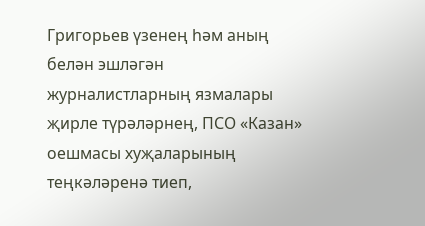Григорьев үзенең һәм аның белән эшләгән журналистларның язмалары җирле түрәләрнең, ПСО «Казан» оешмасы хуҗаларының теңкәләренә тиеп,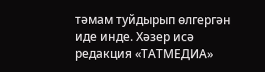тәмам туйдырып өлгергән иде инде. Хәзер исә редакция «ТАТМЕДИА»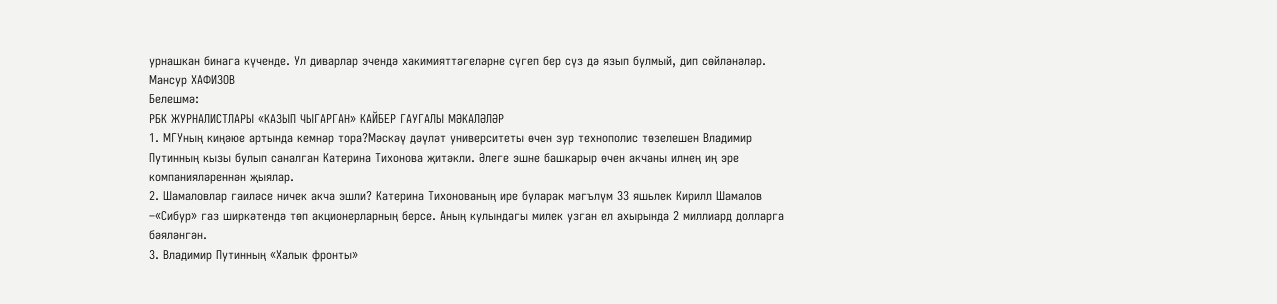урнашкан бинага күченде. Ул диварлар эчендә хакимияттәгеләрне сүгеп бер сүз дә язып булмый, дип сөйләнәләр.
Мансур ХАФИЗОВ
Белешмә:
РБК ЖУРНАЛИСТЛАРЫ «КАЗЫП ЧЫГАРГАН» КАЙБЕР ГАУГАЛЫ МӘКАЛӘЛӘР
1. МГУның киңәюе артында кемнәр тора?Мәскәү дәүләт университеты өчен зур технополис төзелешен Владимир Путинның кызы булып саналган Катерина Тихонова җитәкли. Әлеге эшне башкарыр өчен акчаны илнең иң эре компанияләреннән җыялар.
2. Шамаловлар гаиләсе ничек акча эшли? Катерина Тихонованың ире буларак мәгълүм 33 яшьлек Кирилл Шамалов –«Сибур» газ ширкәтендә төп акционерларның берсе. Аның кулындагы милек узган ел ахырында 2 миллиард долларга бәяләнгән.
3. Владимир Путинның «Халык фронты»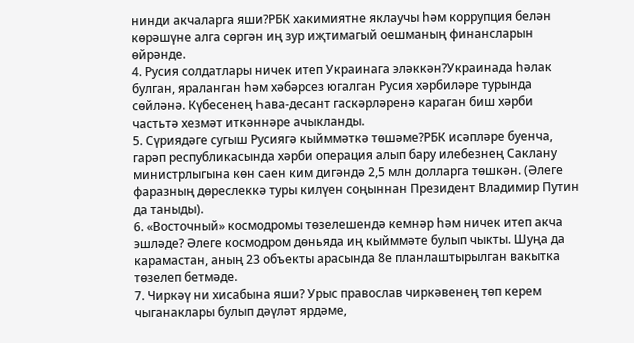нинди акчаларга яши?РБК хакимиятне яклаучы һәм коррупция белән көрәшүне алга сөргән иң зур иҗтимагый оешманың финансларын өйрәнде.
4. Русия солдатлары ничек итеп Украинага эләккән?Украинада һәлак булган, яраланган һәм хәбәрсез югалган Русия хәрбиләре турында сөйләнә. Күбесенең Һава-десант гаскәрләренә караган биш хәрби частьтә хезмәт иткәннәре ачыкланды.
5. Сүриядәге сугыш Русиягә кыйммәткә төшәме?РБК исәпләре буенча, гарәп республикасында хәрби операция алып бару илебезнең Саклану министрлыгына көн саен ким дигәндә 2,5 млн долларга төшкән. (Әлеге фаразның дөреслеккә туры килүен соңыннан Президент Владимир Путин да таныды).
6. «Восточный» космодромы төзелешендә кемнәр һәм ничек итеп акча эшләде? Әлеге космодром дөньяда иң кыйммәте булып чыкты. Шуңа да карамастан, аның 23 объекты арасында 8е планлаштырылган вакытка төзелеп бетмәде.
7. Чиркәү ни хисабына яши? Урыс православ чиркәвенең төп керем чыганаклары булып дәүләт ярдәме,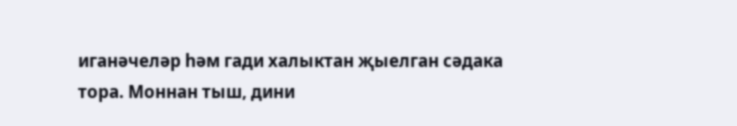иганәчеләр һәм гади халыктан җыелган сәдака тора. Моннан тыш, дини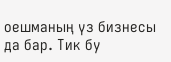оешманың үз бизнесы да бар. Тик бу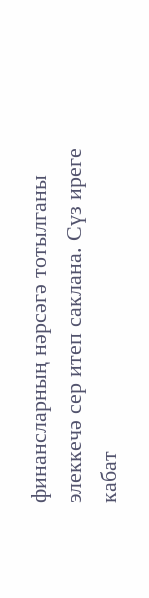финансларның нәрсәгә тотылганы элеккечә сер итеп саклана. Сүз иреге кабат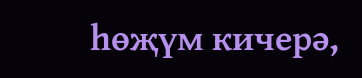һөҗүм кичерә,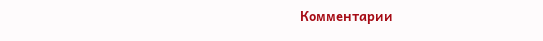Комментарии